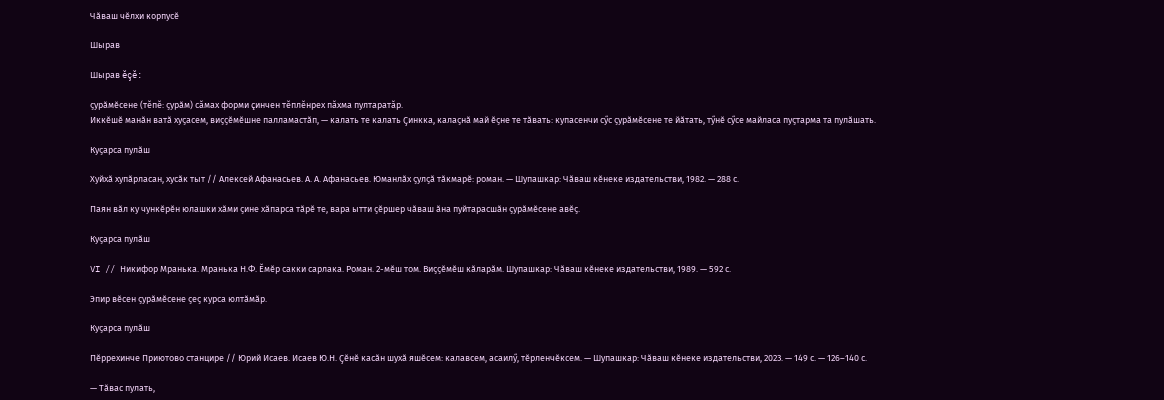Чӑваш чӗлхи корпусӗ

Шырав

Шырав ĕçĕ:

ҫурӑмӗсене (тĕпĕ: ҫурӑм) сăмах форми çинчен тĕплĕнрех пăхма пултаратăр.
Иккӗшӗ манӑн ватӑ хуҫасем, виҫҫӗмӗшне палламастӑп, — калать те калать Ҫинкка, калаҫнӑ май ӗҫне те тӑвать: купасенчи сӳс ҫурӑмӗсене те йӑтать, тӳнӗ сӳсе майласа пуҫтарма та пулӑшать.

Куҫарса пулӑш

Хуйхӑ хупӑрласан, хусӑк тыт // Алексей Афанасьев. А. А. Афанасьев. Юманлӑх ҫулҫӑ тӑкмарӗ: роман. — Шупашкар: Чӑваш кӗнеке издательстви, 1982. — 288 с.

Паян вӑл ку чункӗрӗн юлашки хӑми ҫине хӑпарса тӑрӗ те, вара ытти ҫӗршер чӑваш ӑна пуйтарасшӑн ҫурӑмӗсене авӗҫ.

Куҫарса пулӑш

VI // Никифор Мранька. Мранька Н.Ф. Ӗмӗр сакки сарлака. Роман. 2-мӗш том. Виҫҫӗмӗш кӑларӑм. Шупашкар: Чӑваш кӗнеке издательстви, 1989. — 592 с.

Эпир вӗсен ҫурӑмӗсене ҫеҫ курса юлтӑмӑр.

Куҫарса пулӑш

Пӗррехинче Приютово станцире // Юрий Исаев. Исаев Ю.Н. Ҫӗнӗ касӑн шухӑ яшӗсем: калавсем, асаилӳ, тӗрленчӗксем. — Шупашкар: Чӑваш кӗнеке издательстви, 2023. — 149 с. — 126–140 с.

— Тӑвас пулать,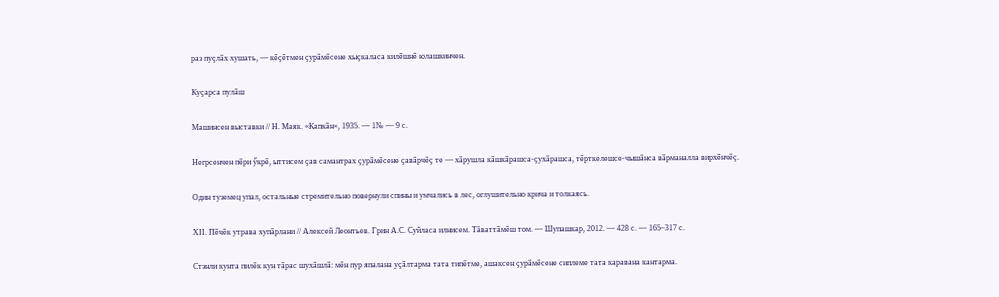раз пуҫлӑх хушать, — кӗҫӗтмен ҫурӑмӗсене хыҫкаласа килӗшнӗ юлашкинчен.

Куҫарса пулӑш

Машинсен выставки // Н. Маяк. «Капкӑн», 1935. — 1№ — 9 с.

Негрсенчен пӗри ӳкрӗ, ыттисем ҫав самантрах ҫурӑмӗсене ҫавӑрчӗҫ те — хӑрушла кӑшкӑрашса-ҫухӑрашса, тӗрткелешсе-чышӑнса вӑрманалла вирхӗнчӗҫ.

Один туземец упал, остальные стремительно повернули спины и умчались в лес, оглушительно крича и толкаясь.

ХII. Пӗчӗк утрава хупӑрлани // Алексей Леонтьев. Грин А.С. Суйласа илнисем. Тӑваттӑмӗш том. — Шупашкар, 2012. — 428 с. — 165–317 с.

Стэнли кунта пилӗк кун тӑрас шухӑшлӑ: мӗн пур япалана уҫӑлтарма тата типӗтме, ашаксен ҫурӑмӗсене сиплеме тата каравана кантарма.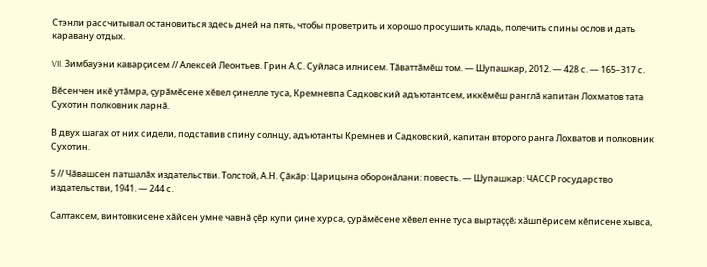Стэнли рассчитывал остановиться здесь дней на пять, чтобы проветрить и хорошо просушить кладь, полечить спины ослов и дать каравану отдых.

VII. Зимбауэни каварҫисем // Алексей Леонтьев. Грин А.С. Суйласа илнисем. Тӑваттӑмӗш том. — Шупашкар, 2012. — 428 с. — 165–317 с.

Вӗсенчен икӗ утӑмра, ҫурӑмӗсене хӗвел ҫинелле туса, Кремневпа Садковский адъютантсем, иккӗмӗш ранглӑ капитан Лохматов тата Сухотин полковник ларнӑ.

В двух шагах от них сидели, подставив спину солнцу, адъютанты Кремнев и Садковский, капитан второго ранга Лохватов и полковник Сухотин.

5 // Чӑвашсен патшалӑх издательстви. Толстой, А.Н. Ҫӑкӑр: Царицына оборонӑлани: повесть. — Шупашкар: ЧАССР государство издательстви, 1941. — 244 с.

Салтаксем, винтовкисене хӑйсен умне чавнӑ ҫӗр купи ҫине хурса, ҫурӑмӗсене хӗвел енне туса выртаҫҫӗ; хӑшпӗрисем кӗписене хывса,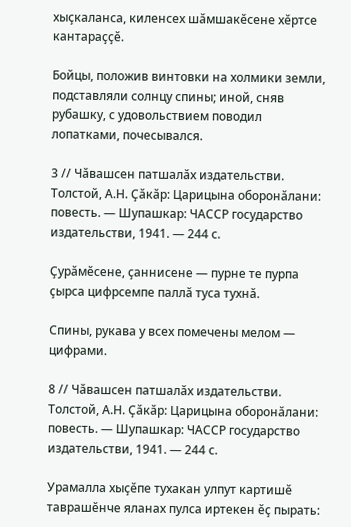хыҫкаланса, киленсех шӑмшакӗсене хӗртсе кантараҫҫӗ.

Бойцы, положив винтовки на холмики земли, подставляли солнцу спины; иной, сняв рубашку, с удовольствием поводил лопатками, почесывался.

3 // Чӑвашсен патшалӑх издательстви. Толстой, А.Н. Ҫӑкӑр: Царицына оборонӑлани: повесть. — Шупашкар: ЧАССР государство издательстви, 1941. — 244 с.

Ҫурӑмӗсене, ҫаннисене — пурне те пурпа ҫырса цифрсемпе паллӑ туса тухнӑ.

Спины, рукава у всех помечены мелом — цифрами.

8 // Чӑвашсен патшалӑх издательстви. Толстой, А.Н. Ҫӑкӑр: Царицына оборонӑлани: повесть. — Шупашкар: ЧАССР государство издательстви, 1941. — 244 с.

Урамалла хыҫӗпе тухакан улпут картишӗ таврашӗнче яланах пулса иртекен ӗҫ пырать: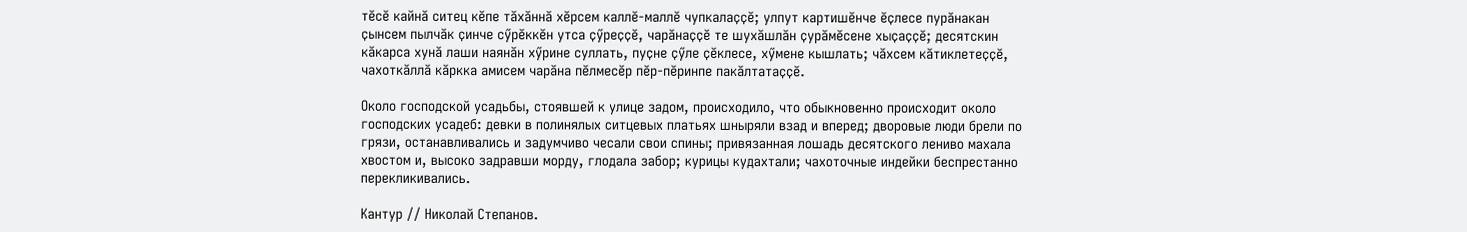тӗсӗ кайнӑ ситец кӗпе тӑхӑннӑ хӗрсем каллӗ-маллӗ чупкалаҫҫӗ; улпут картишӗнче ӗҫлесе пурӑнакан ҫынсем пылчӑк ҫинче сӳрӗккӗн утса ҫӳреҫҫӗ, чарӑнаҫҫӗ те шухӑшлӑн ҫурӑмӗсене хыҫаҫҫӗ; десятскин кӑкарса хунӑ лаши наянӑн хӳрине суллать, пуҫне ҫӳле ҫӗклесе, хӳмене кышлать; чӑхсем кӑтиклетеҫҫӗ, чахоткӑллӑ кӑркка амисем чарӑна пӗлмесӗр пӗр-пӗринпе пакӑлтатаҫҫӗ.

Около господской усадьбы, стоявшей к улице задом, происходило, что обыкновенно происходит около господских усадеб: девки в полинялых ситцевых платьях шныряли взад и вперед; дворовые люди брели по грязи, останавливались и задумчиво чесали свои спины; привязанная лошадь десятского лениво махала хвостом и, высоко задравши морду, глодала забор; курицы кудахтали; чахоточные индейки беспрестанно перекликивались.

Кантур // Николай Степанов.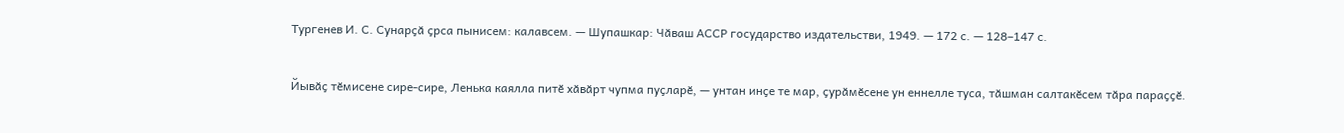Тургенев И. С. Сунарҫӑ ҫрса пынисем: калавсем. — Шупашкар: Чӑваш АССР государство издательстви, 1949. — 172 с. — 128–147 с.

Йывӑҫ тӗмисене сире-сире, Ленька каялла питӗ хӑвӑрт чупма пуҫларӗ, — унтан инҫе те мар, ҫурӑмӗсене ун еннелле туса, тӑшман салтакӗсем тӑра параҫҫӗ.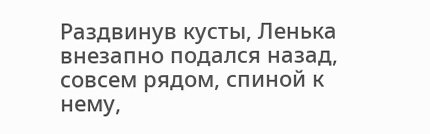Раздвинув кусты, Ленька внезапно подался назад, совсем рядом, спиной к нему,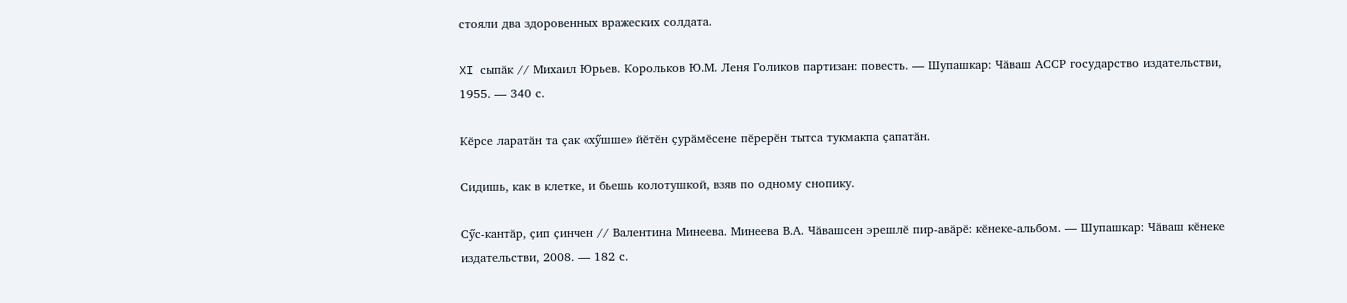стояли два здоровенных вражеских солдата.

XI сыпӑк // Михаил Юрьев. Корольков Ю.М. Леня Голиков партизан: повесть. — Шупашкар: Чӑваш АССР государство издательстви, 1955. — 340 с.

Кӗрсе ларатӑн та ҫак «хӳшше» йӗтӗн ҫурӑмӗсене пӗрерӗн тытса тукмакпа ҫапатӑн.

Сидишь, как в клетке, и бьешь колотушкой, взяв по одному снопику.

Сӳс-кантӑр, ҫип ҫинчен // Валентина Минеева. Минеева В.А. Чӑвашсен эрешлӗ пир-авӑрӗ: кӗнеке-альбом. — Шупашкар: Чӑваш кӗнеке издательстви, 2008. — 182 с.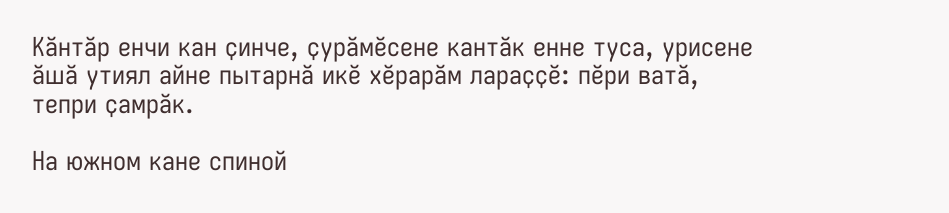Кӑнтӑр енчи кан ҫинче, ҫурӑмӗсене кантӑк енне туса, урисене ӑшӑ утиял айне пытарнӑ икӗ хӗрарӑм лараҫҫӗ: пӗри ватӑ, тепри ҫамрӑк.

На южном кане спиной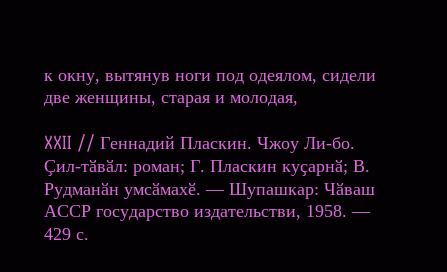к окну, вытянув ноги под одеялом, сидели две женщины, старая и молодая,

XXII // Геннадий Пласкин. Чжоу Ли-бо. Ҫил-тӑвӑл: роман; Г. Пласкин куҫарнӑ; В. Рудманӑн умсӑмахӗ. — Шупашкар: Чӑваш АССР государство издательстви, 1958. — 429 с.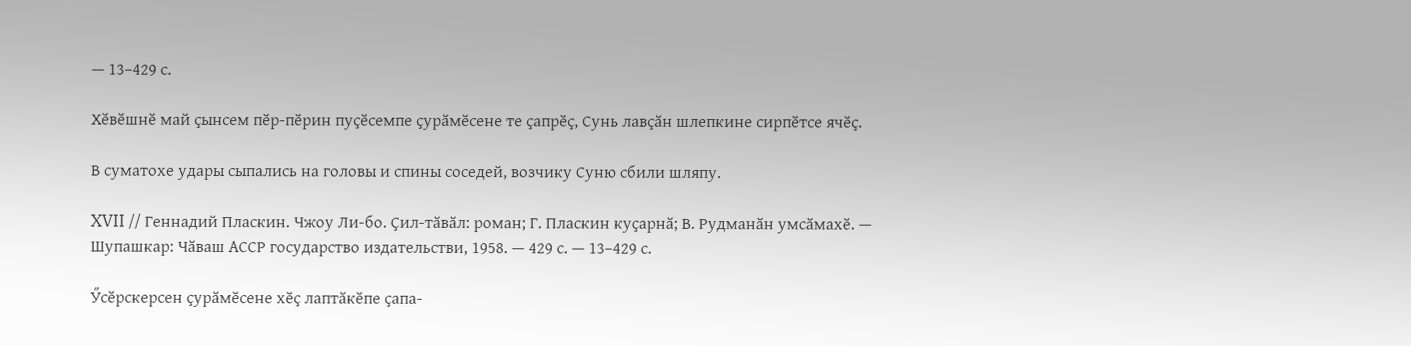— 13–429 с.

Хӗвӗшнӗ май ҫынсем пӗр-пӗрин пуҫӗсемпе ҫурӑмӗсене те ҫапрӗҫ, Сунь лавҫӑн шлепкине сирпӗтсе ячӗҫ.

В суматохе удары сыпались на головы и спины соседей, возчику Суню сбили шляпу.

XVII // Геннадий Пласкин. Чжоу Ли-бо. Ҫил-тӑвӑл: роман; Г. Пласкин куҫарнӑ; В. Рудманӑн умсӑмахӗ. — Шупашкар: Чӑваш АССР государство издательстви, 1958. — 429 с. — 13–429 с.

Ӳсӗрскерсен ҫурӑмӗсене хӗҫ лаптӑкӗпе ҫапа-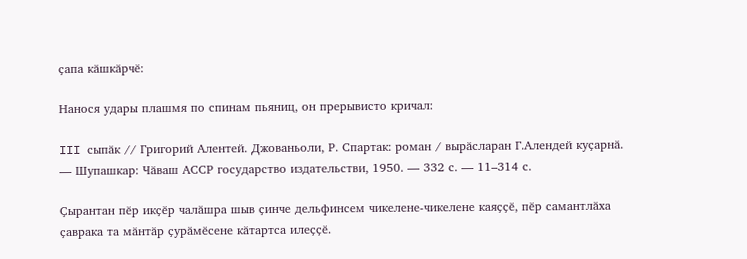ҫапа кӑшкӑрчӗ:

Нанося удары плашмя по спинам пьяниц, он прерывисто кричал:

III сыпӑк // Григорий Алентей. Джованьоли, Р. Спартак: роман / вырӑсларан Г.Алендей куҫарнӑ. — Шупашкар: Чӑваш АССР государство издательстви, 1950. — 332 с. — 11–314 с.

Ҫырантан пӗр икҫӗр чалӑшра шыв ҫинче дельфинсем чикелене-чикелене каяҫҫӗ, пӗр самантлӑха ҫаврака та мӑнтӑр ҫурӑмӗсене кӑтартса илеҫҫӗ.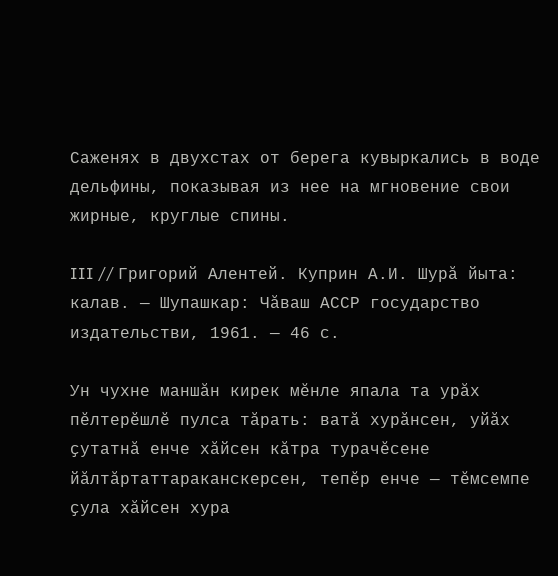Саженях в двухстах от берега кувыркались в воде дельфины, показывая из нее на мгновение свои жирные, круглые спины.

III // Григорий Алентей. Куприн А.И. Шурӑ йыта: калав. — Шупашкар: Чӑваш АССР государство издательстви, 1961. — 46 с.

Ун чухне маншӑн кирек мӗнле япала та урӑх пӗлтерӗшлӗ пулса тӑрать: ватӑ хурӑнсен, уйӑх ҫутатнӑ енче хӑйсен кӑтра турачӗсене йӑлтӑртаттараканскерсен, тепӗр енче — тӗмсемпе ҫула хӑйсен хура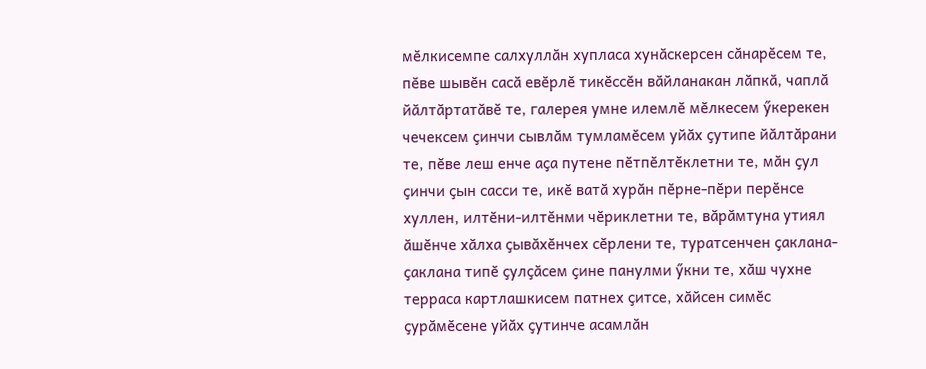мӗлкисемпе салхуллӑн хупласа хунӑскерсен сӑнарӗсем те, пӗве шывӗн сасӑ евӗрлӗ тикӗссӗн вӑйланакан лӑпкӑ, чаплӑ йӑлтӑртатӑвӗ те, галерея умне илемлӗ мӗлкесем ӳкерекен чечексем ҫинчи сывлӑм тумламӗсем уйӑх ҫутипе йӑлтӑрани те, пӗве леш енче аҫа путене пӗтпӗлтӗклетни те, мӑн ҫул ҫинчи ҫын сасси те, икӗ ватӑ хурӑн пӗрне-пӗри перӗнсе хуллен, илтӗни-илтӗнми чӗриклетни те, вӑрӑмтуна утиял ӑшӗнче хӑлха ҫывӑхӗнчех сӗрлени те, туратсенчен ҫаклана-ҫаклана типӗ ҫулҫӑсем ҫине панулми ӳкни те, хӑш чухне терраса картлашкисем патнех ҫитсе, хӑйсен симӗс ҫурӑмӗсене уйӑх ҫутинче асамлӑн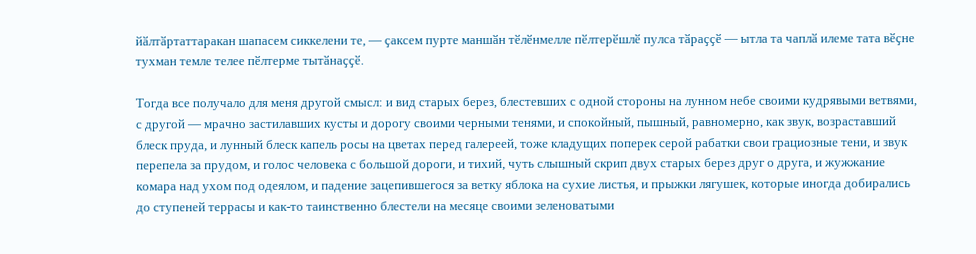йӑлтӑртаттаракан шапасем сиккелени те, — ҫаксем пурте маншӑн тӗлӗнмелле пӗлтерӗшлӗ пулса тӑраҫҫӗ — ытла та чаплӑ илеме тата вӗҫне тухман темле телее пӗлтерме тытӑнаҫҫӗ.

Тогда все получало для меня другой смысл: и вид старых берез, блестевших с одной стороны на лунном небе своими кудрявыми ветвями, с другой — мрачно застилавших кусты и дорогу своими черными тенями, и спокойный, пышный, равномерно, как звук, возраставший блеск пруда, и лунный блеск капель росы на цветах перед галереей, тоже кладущих поперек серой рабатки свои грациозные тени, и звук перепела за прудом, и голос человека с большой дороги, и тихий, чуть слышный скрип двух старых берез друг о друга, и жужжание комара над ухом под одеялом, и падение зацепившегося за ветку яблока на сухие листья, и прыжки лягушек, которые иногда добирались до ступеней террасы и как-то таинственно блестели на месяце своими зеленоватыми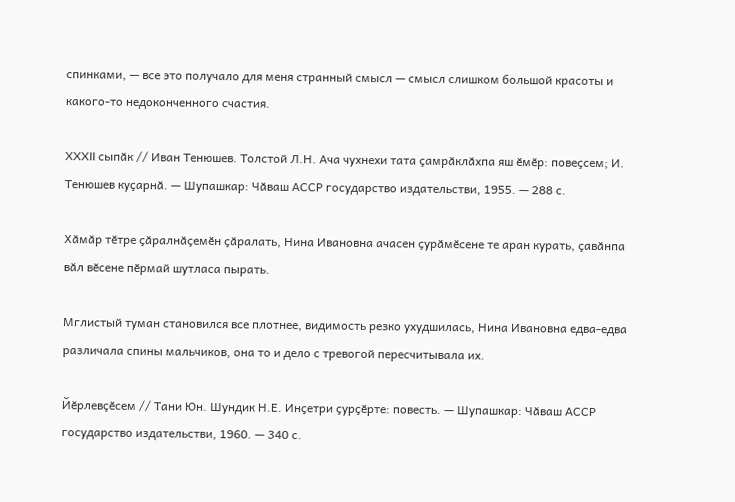спинками, — все это получало для меня странный смысл — смысл слишком большой красоты и какого-то недоконченного счастия.

XXXII сыпӑк // Иван Тенюшев. Толстой Л.Н. Ача чухнехи тата ҫамрӑклӑхпа яш ӗмӗр: повеҫсем; И. Тенюшев куҫарнӑ. — Шупашкар: Чӑваш АССР государство издательстви, 1955. — 288 с.

Хӑмӑр тӗтре ҫӑралнӑҫемӗн ҫӑралать, Нина Ивановна ачасен ҫурӑмӗсене те аран курать, ҫавӑнпа вӑл вӗсене пӗрмай шутласа пырать.

Мглистый туман становился все плотнее, видимость резко ухудшилась, Нина Ивановна едва-едва различала спины мальчиков, она то и дело с тревогой пересчитывала их.

Йӗрлевҫӗсем // Тани Юн. Шундик Н.Е. Инҫетри ҫурҫӗрте: повесть. — Шупашкар: Чӑваш АССР государство издательстви, 1960. — 340 с.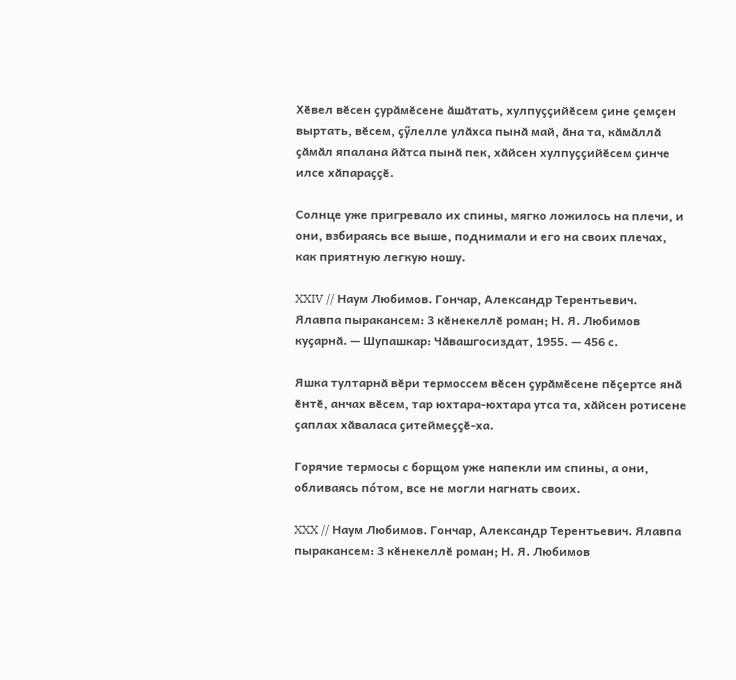Хӗвел вӗсен ҫурӑмӗсене ӑшӑтать, хулпуҫҫийӗсем ҫине ҫемҫен выртать, вӗсем, ҫӳлелле улӑхса пынӑ май, ӑна та, кӑмӑллӑ ҫӑмӑл япалана йӑтса пынӑ пек, хӑйсен хулпуҫҫийӗсем ҫинче илсе хӑпараҫҫӗ.

Солнце уже пригревало их спины, мягко ложилось на плечи, и они, взбираясь все выше, поднимали и его на своих плечах, как приятную легкую ношу.

XXIV // Наум Любимов. Гончар, Александр Терентьевич. Ялавпа пыракансем: 3 кӗнекеллӗ роман; Н. Я. Любимов куҫарнӑ. — Шупашкар: Чӑвашгосиздат, 1955. — 456 с.

Яшка тултарнӑ вӗри термоссем вӗсен ҫурӑмӗсене пӗҫертсе янӑ ӗнтӗ, анчах вӗсем, тар юхтара-юхтара утса та, хӑйсен ротисене ҫаплах хӑваласа ҫитеймеҫҫӗ-ха.

Горячие термосы с борщом уже напекли им спины, а они, обливаясь по́том, все не могли нагнать своих.

XXX // Наум Любимов. Гончар, Александр Терентьевич. Ялавпа пыракансем: 3 кӗнекеллӗ роман; Н. Я. Любимов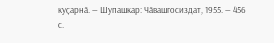куҫарнӑ. — Шупашкар: Чӑвашгосиздат, 1955. — 456 с.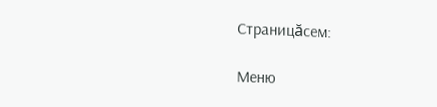Страницăсем:

Меню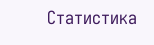Статистика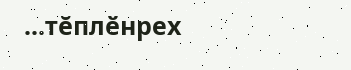...тĕплӗнрех